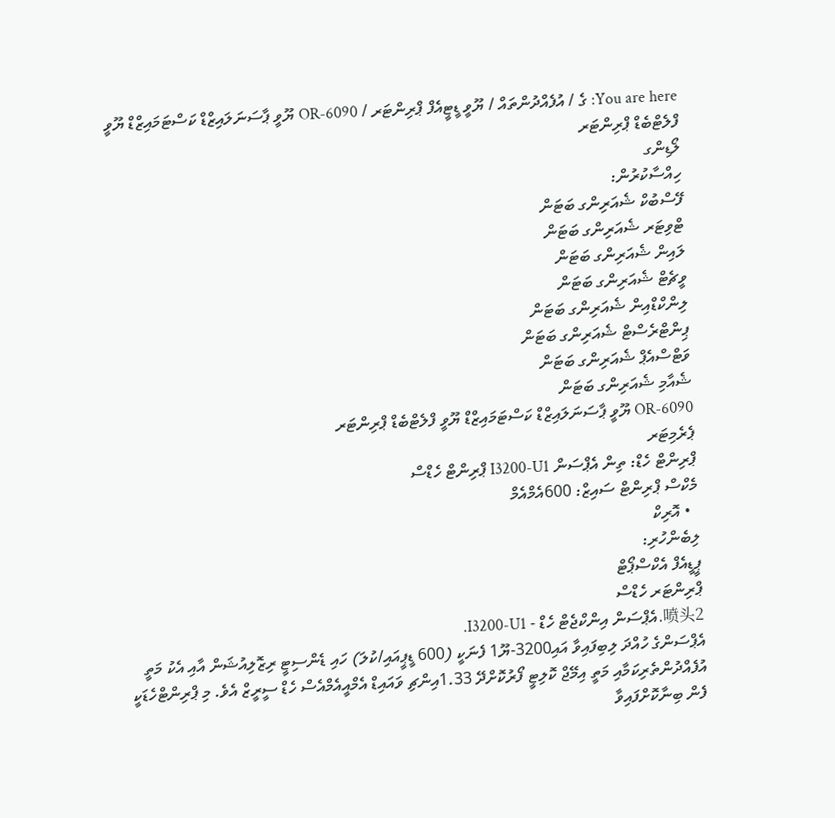You are here: ގެ / އުފެއްދުންތައް / ޔޫވީ ޑީޓީއެފް ޕްރިންޓަރ / OR-6090 ޔޫވީ ޕާސަނަލައިޒްޑް ކަސްޓަމައިޒްޑް ޔޫވީ ފްލެޓްބެޑް ޕްރިންޓަރ
ލޯޑިންގ
ހިއްސާކުރުން:
ފޭސްބުކް ޝެއަރިންގ ބަޓަން
ޓްވިޓަރ ޝެއަރިންގ ބަޓަން
ލައިން ޝެއަރިންގ ބަޓަން
ވީޗެޓް ޝެއަރިންގ ބަޓަން
ލިންކްޑްއިން ޝެއަރިންގ ބަޓަން
ޕިންޓްރެސްޓް ޝެއަރިންގ ބަޓަން
ވަޓްސްއެޕް ޝެއަރިންގ ބަޓަން
ޝެއާމި ޝެއަރިންގ ބަޓަން
OR-6090 ޔޫވީ ޕާސަނަލައިޒްޑް ކަސްޓަމައިޒްޑް ޔޫވީ ފްލެޓްބެޑް ޕްރިންޓަރ
ޕެރެމިޓަރ
ޕްރިންޓް ހެޑް: ތިން އެޕްސަން I3200-U1 ޕްރިންޓް ހެޑްސް
މެކްސް ޕްރިންޓް ސައިޒް: 600އެމްއެމް
  • އޮރިކް
ލިބެންހުރި:
ޕީޑީއެފް އެކްސްޕޯޓް
ޕްރިންޓަރ ހެޑްސް
喷头2.އެޕްސަން އިންކްޖެޓް ހެޑް - I3200-U1.
އެޕްސަންގެ ހުއްދަ ލިބިފައިވާ އައި3200-ޔޫ1 ފެނަކީ (600 ޑީޕީއައި/ކުލަ) ހައި ޑެންސިޓީ ރިޒޮލިއުޝަން އާއި އެކު މަތީ އުފެއްދުންތެރިކަމާއި މަތީ އިމޭޖް ކޮލިޓީ ފޯރުކޮށްދޭ 1.33އިންޗި ވައައިޑް އެމްއީއެމްއެސް ހެޑް ސީރީޒް އެވެ. މި ޕްރިންޓްހެޑަކީ ފެން ބިނާކޮށްފައިވާ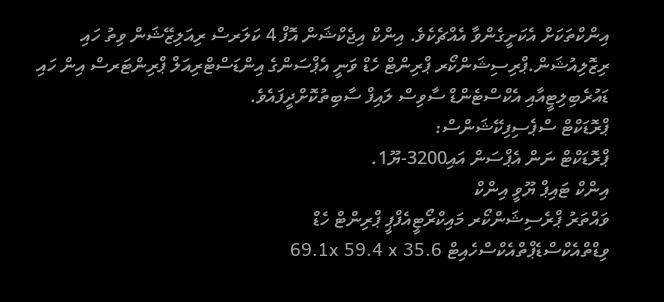އިންކްތަކަށް އެކަށީގެންވާ އެއްޗެކެވެ. އިންކް އިޖެކްޝަން އޮފް 4 ކަލަރސް ރިއަލިޒޭޝަން ވިތު ހައި ރިޒޮލިއުޝަން.ޕްރިސިޝަންކޯރ ޕްރިންޓް ހެޑް ވަނީ އެޕްސަންގެ އިންޑަސްޓްރިއަލް ޕްރިންޓަރސް އިން ހައި ޑައުރެބިލިޓީއާއި އެކްސްޓެންޑް ސާވިސް ލައިފް ސާބިތުކޮށްދީފައެވެ.
ޕްރޮޑަކްޓް ސްޕެސިފިކޭޝަންސް:
ޕްރޮޑަކްޓް ނަން އެޕްސަން އައި3200-ޔޫ1.
އިންކް ޓައިޕް ޔޫވީ އިންކް
ވައްތަރު ޕްރެސިޝަންކޯރ މައިކްރޯޓީއެފްޕީ ޕްރިންޓް ހެޑް
ވިޑްތްއެކްސްޑެޕްތްއެކްސްހެއިޓް 69.1x 59.4 x 35.6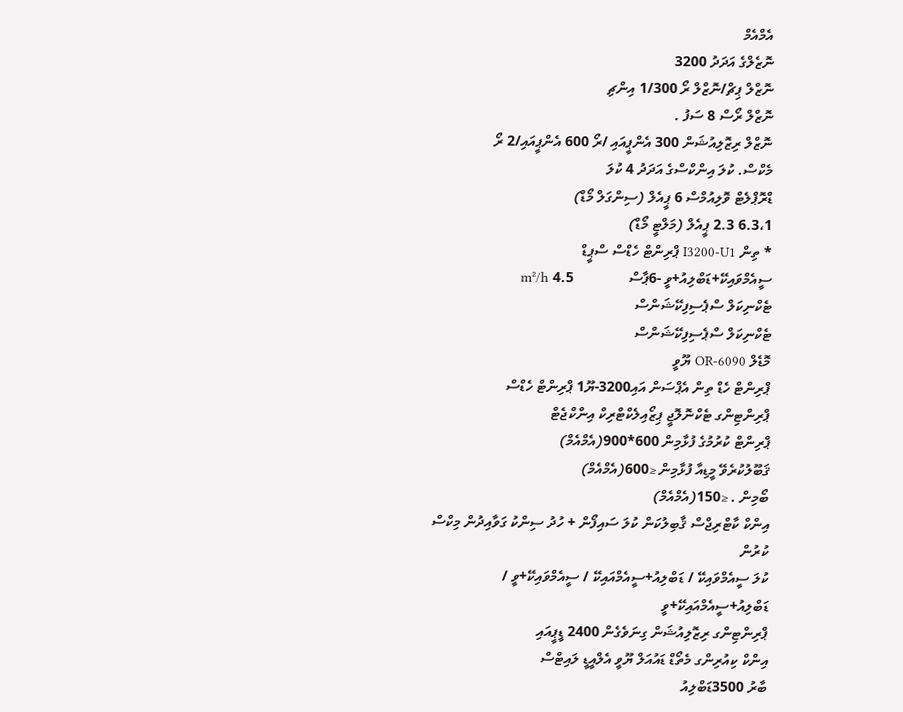އެމްއެމް
ނޮޒެލްގެ އަދަދު 3200
ނޮޒްލް ޕިޗް/ނޮޒްލް ރޯ 1/300 އިންޗި
ނޮޒްލް ރޯސް 8 ސަފު .
ނޮޒްލް ރިޒޮލިއުޝަން 300 އެންޕީއައި /ރޯ 600 އެންޕީއައި/2 ރޯ
މެކްސް. ކުލަ އިންކްސްގެ އަދަދު 4 ކުލަ
ޑްރޮޕްލެޓް ވޮލިއުމްސް 6 ޕީއެލް (ސިންގަލް މޯޑް)
6.3،1 2.3 ޕީއެލް (މަލްޓީ މޯޑް)
* ތިން I3200-U1 ޕްރިންޓް ހެޑްސް ސްޕީޑް
ސީއެމްވައިކޭ+ޑަބްލިއު+ވީ -6ޕާސް               4.5 m²/h
ޓެކްނިކަލް ސްޕެސިފިކޭޝަންސް
ޓެކްނިކަލް ސްޕެސިފިކޭޝަންސް
މޮޑެލް OR-6090 ޔޫވީ
ޕްރިންޓް ހެޑް ތިން އެޕްސަން އައި3200-ޔޫ1 ޕްރިންޓް ހެޑްސް
ޕްރިންޓިންގ ޓެކްނޮލޮޖީ ޕިޒޯއިލެކްޓްރިކް އިންކްޖެޓް
ޕްރިންޓް ކުރުމުގެ ފުޅާމިން 600*900(އެމްއެމް)
ޤަބޫލުކުރެވޭ މީޑިއާ ފުޅާމިން ≤600(އެމްއެމް)
ބޯމިން . ≤150(އެމްއެމް)
އިންކް ކާޓްރިޖްސް ޤާބިލުކަން ކުލަ ސައިފޯން + ހުދު ސިންކު ގަވާއިދުން މިކްސް ކުރުން
ކުލަ ސީއެމްވައިކޭ / ޑަބްލިއު+ސީއެމްއައިކޭ / ސީއެމްވައިކޭ+ވީ / ޑަބްލިއު+ސީއެމްއައިކޭ+ވީ
ޕްރިންޓިންގ ރިޒޮލިއުޝަން ގިނަވެގެން 2400 ޑީޕީއައި
އިންކް ކިއުރިންގ މެތޯޑް ޑައުއަލް ޔޫވީ އެލްއީޑީ ލައިޓްސް
ބާރު 3500ޑަބްލިއު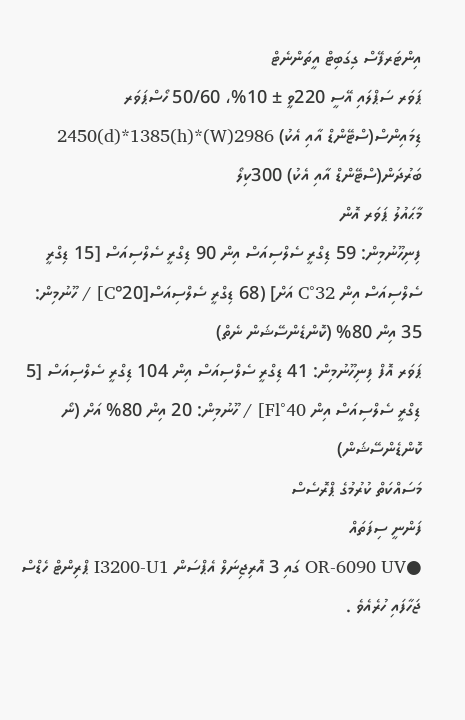އިންޓަރފޭސް ގިގަބިޓް އީތަންނެޓް
ޕަވަރ ސަޕްލައި އޭސީ 220ވީ ± 10%، 50/60 ހޯސްޕަވަރ
ޑިމައިންސް(ސްޓޭންޑް އާއި އެކު) 2986(W)*2450(d)*1385(h)
ބަރުދަން(ސްޓޭންޑް އާއި އެކު) 300ކިލޯ
މާޙައުލު ޕަވަރ އޮން
ފިނިހޫނުމިން: 59 ޑިގްރީ ސެލްސިއަސް އިން 90 ޑިގްރީ ސެލްސިއަސް [15 ޑިގްރީ ސެލްސިއަސް އިން 32°C އަށް] (68 ޑިގްރީ ސެލްސިއަސް[20°C] / ހޫނުމިން: 35 އިން 80% (ކޮންޑެންސޭޝަން ނެތް)
ޕަވަރ އޮފް ފިނިހޫނުމިން: 41 ޑިގްރީ ސެލްސިއަސް އިން 104 ޑިގްރީ ސެލްސިއަސް [5 ޑިގްރީ ސެލްސިއަސް އިން 40°Fl] / ހޫނުމިން: 20 އިން 80% އަށް (ނޯ ކޮންޑެންސޭޝަން)
މަސައްކަތް ކުރުމުގެ ޕްރޮސެސް
ފަންނީ ސިފަތައް
●OR-6090 UV ގައި 3 އޮރިޖިނަލް އެޕްސަން I3200-U1 ޕްރިންޓް ހެޑްސް ޖަހާފައި ހުރެއެވެ .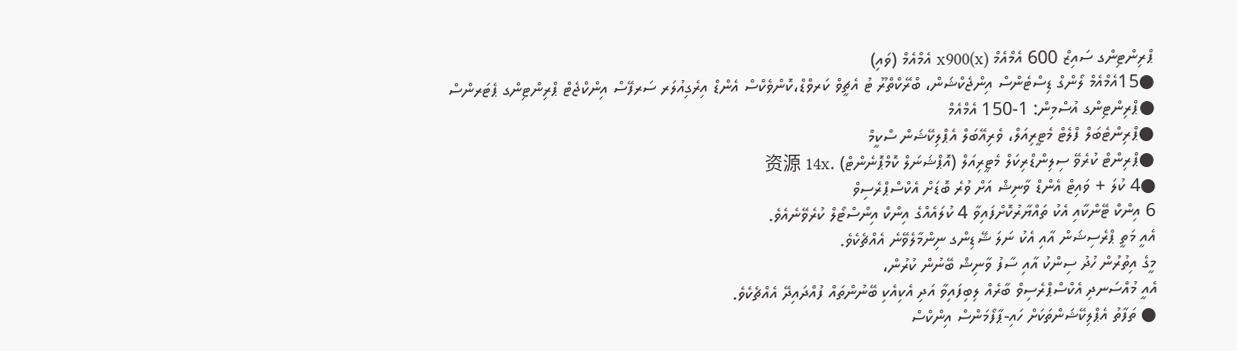ޕްރިންޓިންގ ސައިޒް 600 އެމްއެމް (x)x900 އެމްއެމް (ވައި)
●15އެމްއެމް ލޯންގް ޑިސްޓެންސް އިންޖެކްޝަން، ބްރޭކްތްރޫ ޓު އެޗީވް ކަރވްޑް،ކޮންވެކްސް އެންޑް އިރެގިއުލަރ ސަރފޭސް އިންކްޖެޓް ޕްރިންޓިންގ ޕެޓަރންސް
●ޕްރިންޓިންގ އުސްމިން: 1-150 އެމްއެމް
●ޕްރިންޓެބަލް ފްލެޓް މެޓީރިއަލް، ވެރިއޭބަލް އެޕްލިކޭޝަން ސްކީމް
●ޕްރިންޓް ކުރެވޭ ސިލިންޑްރިކަލް މެޓީރިއަލް (އޮޕްޝަނަލް ކޮމްޕޮނެންޓް) .资源 14x
●4 ކުލަ + ވައިޓް އެންޑް ވާނިޝް އަށް ވުރެ ބޮޑަށް އެކްސްޕްރެސިވް
6 އިންކް ޓޭންކާއި އެކު ތައްޔާރުކޮށްފައިވާ 4 ކުލައެއްގެ އިންކް އިންސްޓޯލް ކުރެވޭނެއެވެ.
އެއީ މަތީ ޕްރެސިޝަން އާއި އެކު ނަލަ ޝޭޑިންގ ނިންމާލެވޭނެ އެއްޗެކެވެ.
މީގެ އިތުރުން ހުދު ސިންކު އާއި ސާފު ވާނިޝް ބޭނުން ކުރުން،
އެއީ މުއްސަނދި އެކްސްޕްރެސިވް ބާރެއް ލިބިފައިވާ އަދި އެކިއެކި ބޭނުންތައް ފުއްދައިދޭ އެއްޗެކެވެ.
● ތަފާތު އެޕްލިކޭޝަންތަކަށް ހައި-ޕާފޯމަންސް އިންކްސް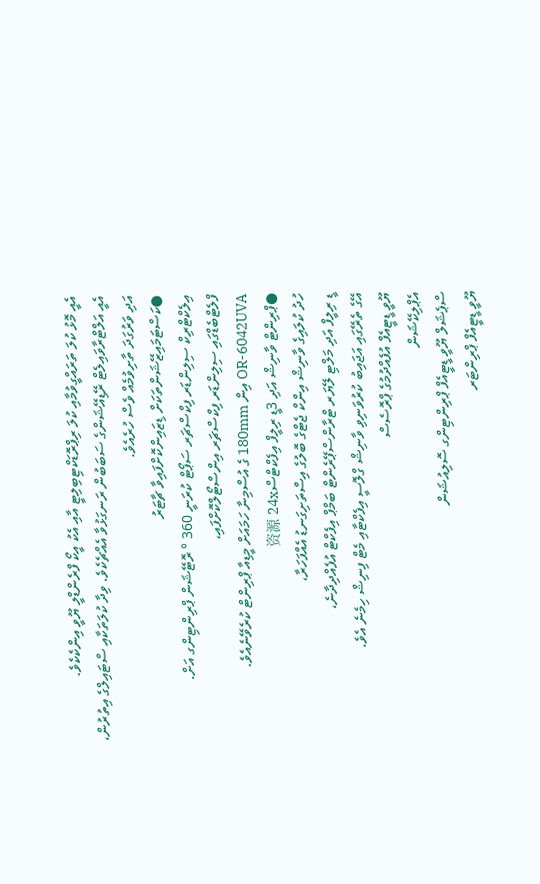އެއީ މޮޅު ކުލަ ތަރައްގީވުމާއި ކުލަ ރިޕްރޮޑަކްޓިބިލިޓީ އާއި އެކު އީކޯ ފްރެންޑްލީ ޔޫވީ އިންކެކެވެ.
އެއީ އަލްޓްރާވައިލެޓް ރޭޑިއޭޝަންގެ ސަބަބުން ރަނގަޅުވާ އެއްޗެކެވެ. ވިދާ ކުލަތަކާއި ސްޓައިލްގެ އިތުރުން،
އަދި ވަރުގަދަ ތާށިވުމެއް ވެސް ހުރެއެވެ.
●ކަސްޓަމައިޒޭޝަންތަކަށް ޑިޒައިންކޮށްފައިވާ ޗާޓަރު
އިލެކްޓްރިކް ސިލިންޑަރ ފިކްސްޗަރ ސަޕޯޓް ކުރަނީ 360 ° ރޮޓޭޝަން ޕްރިންޓިންގ އަށް.
ފްލެޓްބެޑްގައި ސިލިންޑަރ ފިކްސްޗަރ އިންސްޓޯލްކޮށްފައި،
OR-6042UVA އިން 180mm ގެ އުސްމިނާ ހަމައަށް މީޑިއާ ޕްރިންޓް ކުރެވޭނެއެވެ.
●ޕްރިންޓް ވާނިޝް އަދި 3ޑީ ރިލީފް އިފެކްޓްސް资源 24x
ހުދު ކުލައިގެ ވާނިޝް އިންކް ޖެޓްގެ ބޮލުގެ އިސްތަށިގަނޑު އެއްފަހަރާ،
ޑީ ރިލީފް އަދި މަލްޓި ލޭޔަރ ޓްރާންސްޕޭރެންޓް ބަމްޕް އިފެކްޓް އުފެއްދިދާނެ،
އޭގެ ތެރޭގައި އަޖައިބު ކުރުވަނިވި ވާނިޝް ގްލޮސީ އިފެކްޓާއި މެޓް ފިނިޝް ހިމެނެ އެވެ.
ޔޫވީ ޑީޓީއެފް އުފެއްދުމުގެ ޕްރޮސެސް
އެޕްލިކޭޝަން
ސްޕެޝަލް ޔޫވީ ޑީޓީއެފް ޕްރިންޓިންގ ސޮލިއުޝަން
ޔޫވީ ޑީޓީއެފް ޕްރިންޓަރ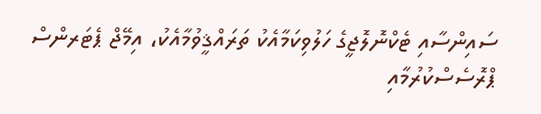ސައިންސާއި ޓެކްނޮލޮޖީގެ ހަލުވިކަމާއެކު ތަރައްޤީވުމާއެކު، އިމޭޖް ޕެޓަރންސް ޕްރޮސެސްކުރުމާއި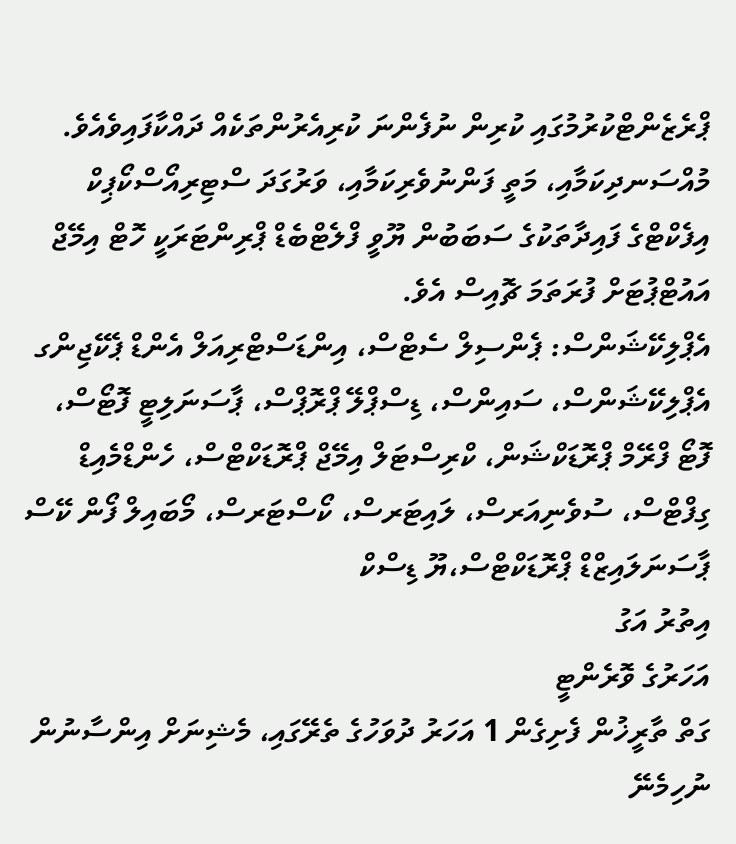ޕްރެޒެންޓްކުރުމުގައި ކުރިން ނުފެންނަ ކުރިއެރުންތަކެއް ދައްކާފައިވެއެވެ. މުއްސަނދިކަމާއި، މަތީ ފަންނުވެރިކަމާއި، ވަރުގަދަ ސްޓިރިއޯސްކޯޕިކް އިފެކްޓްގެ ފައިދާތަކުގެ ސަބަބުން ޔޫވީ ފްލެޓްބެޑް ޕްރިންޓަރަކީ ހޮޓް އިމޭޖް އައުޓްޕުޓަށް ފުރަތަމަ ޗޮއިސް އެވެ.
އެޕްލިކޭޝަންސް: ޕެންސިލް ސެޓްސް، އިންޑަސްޓްރިއަލް އެންޑް ޕެކޭޖިންގ އެޕްލިކޭޝަންސް، ސައިންސް، ޑިސްޕްލޭ ޕްރޮޕްސް، ޕާސަނަލިޓީ ފޮޓޯސް، ފޮޓޯ ފްރޭމް ޕްރޮޑަކްޝަން، ކްރިސްޓަލް އިމޭޖް ޕްރޮޑަކްޓްސް، ހެންޑްމެއިޑް ގިފްޓްސް، ސުވެނިއަރސް، ލައިޓަރސް، ކޯސްޓަރސް، މޯބައިލް ފޯން ކޭސް ޕާސަނަލައިޒްޑް ޕްރޮޑަކްޓްސް،ޔޫ ޑިސްކް
އިތުރު އަގު
އަހަރުގެ ވޮރެންޓީ
ގަތް ތާރީޚުން ފެށިގެން 1 އަހަރު ދުވަހުގެ ތެރޭގައި، މެޝިނަށް އިންސާނުން ނުހިމެނޭ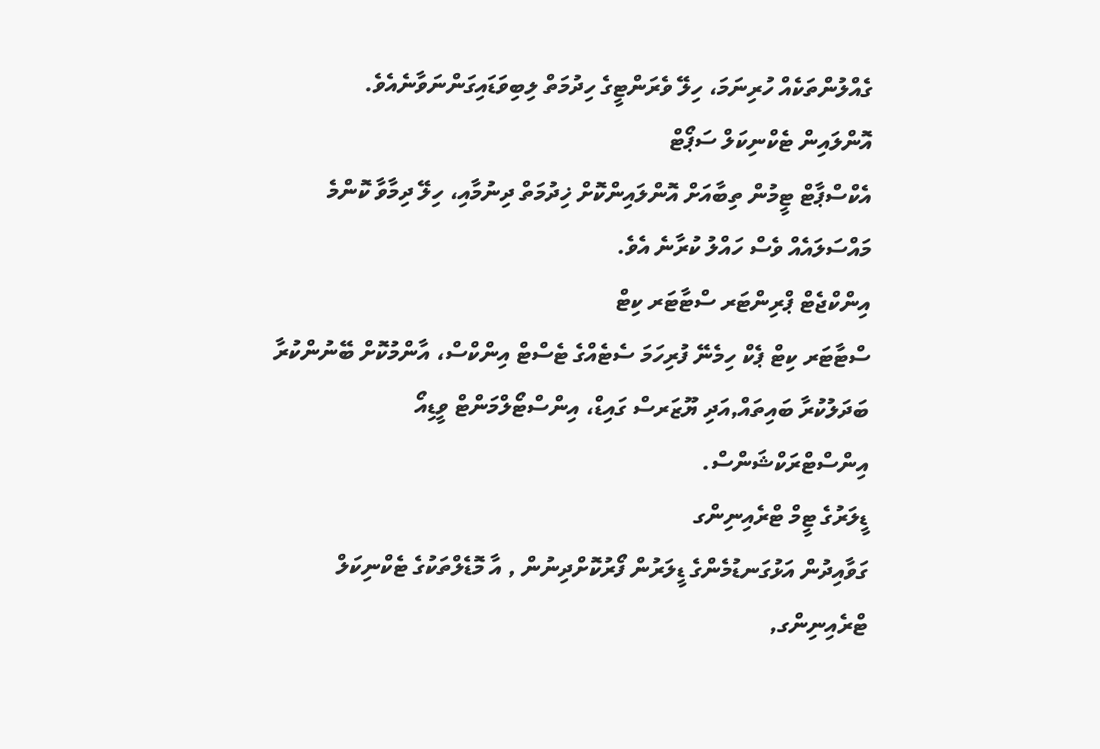ގެއްލުންތަކެއް ހުރިނަމަ، ހިލޭ ވެރަންޓީގެ ހިދުމަތް ލިބިވަޑައިގަންނަވާނެއެވެ.
އޮންލައިން ޓެކްނިކަލް ސަޕޯޓް
އެކްސްޕާޓް ޓީމުން ތިބާއަށް އޮންލައިންކޮށް ޚިދުމަތް ދިނުމާއި، ހިލޭ ދިމާވާ ކޮންމެ މައްސަލައެއް ވެސް ހައްލު ކުރާނެ އެވެ.
އިންކްޖެޓް ޕްރިންޓަރ ސްޓާޓަރ ކިޓް
ސްޓާޓަރ ކިޓް ޕެކް ހިމެނޭ ފުރިހަމަ ސެޓެއްގެ ޓެސްޓް އިންކްސް، އާންމުކޮށް ބޭނުންކުރާ ބަދަލުކުރާ ބައިތައް,އަދި ޔޫޒަރސް ގައިޑް، އިންސްޓޯލްމަންޓް ވީޑިއޯ އިންސްޓްރަކްޝަންސް.
ޑީލަރުގެ ޓީމް ޓްރެއިނިންގ
ގަވާއިދުން އަޅުގަނޑުމެންގެ ޑީލަރުން ފޯރުކޮށްދިނުން , އާ މޮޑެލްތަކުގެ ޓެކްނިކަލް ޓްރެއިނިންގ,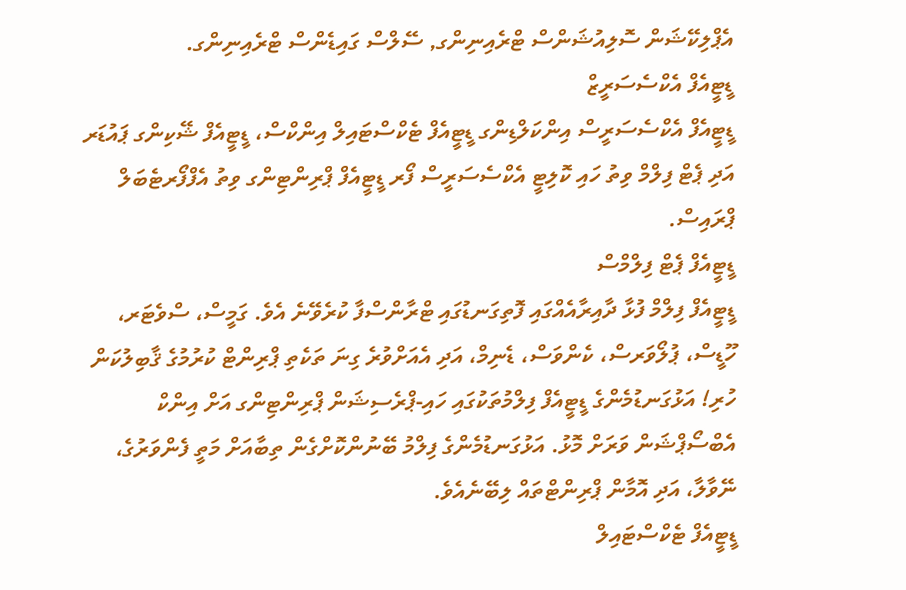އެޕްލިކޭޝަން ސޮލިއުޝަންސް ޓްރެއިނިންގ, ސޭލްސް ގައިޑެންސް ޓްރެއިނިންގ.
ޑީޓީއެފް އެކްސެސަރީޒް
ޑީޓީއެފް އެކްސެސަރީސް އިންކަލްޑިންގ ޑީޓީއެފް ޓެކްސްޓައިލް އިންކްސް، ޑީޓީއެފް ޝޭކިންގ ޕައުޑަރ އަދި ޕެޓް ފިލްމް ވިތު ހައި ކޮލިޓީ އެކްސެސަރީސް ފޯރ ޑީޓީއެފް ޕްރިންޓިންގ ވިތު އެފްފޯރޓެބަލް ޕްރައިސް.
ޑީޓީއެފް ޕެޓް ފިލްމްސް
ޑީޓީއެފް ފިލްމް ފުޅާ ދާއިރާއެއްގައި ފޮތިގަނޑުގައި ޓްރާންސްފާ ކުރެވޭނެ އެވެ. ގަމީސް، ސްވެޓަރ، ހޫޑީސް، ޕުލޯވަރސް، ކެންވަސް، ޑެނިމް، އަދި އެއަށްވުރެ ގިނަ ތަކެތި ޕްރިންޓް ކުރުމުގެ ޤާބިލުކަން ހުރި! އަޅުގަނޑުމެންގެ ޑީޓީއެފް ފިލްމުތަކުގައި ހައި-ޕްރެސިޝަން ޕްރިންޓިންގ އަށް އިންކް އެބްސޯޕްޝަން ވަރަށް މޮޅު. އަޅުގަނޑުމެންގެ ފިލްމު ބޭނުންކޮށްގެން ތިބާއަށް މަތީ ފެންވަރުގެ، ނޭވާލާ، އަދި އޮމާން ޕްރިންޓްތައް ލިބޭނެއެވެ.
ޑީޓީއެފް ޓެކްސްޓައިލް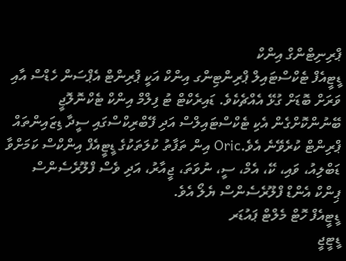ޕްރިނިޓްންގް އިންކް
ޑީޓީއެފް ޓެކްސްޓައިލް ޕްރިންޓިންގ އިންކް އަކީ ޕްރިންޓް އެޕްސަން ހެޑްސް އާއި ވަރަށް ބޮޑަށް ގުޅޭ އެއްޗެކެވެ. ޑައިރެކްޓް ޓު ފިލްމް އިންކް ޓެކްނޮލޮޖީ ބޭނުންކޮށްގެން އެކި ޓެކްސްޓައިލްސް އަދި ފޭބްރިކްސްގައި ސީދާ ޑިޒައިންތައް ޕްރިންޓް ކުރެވޭނެ އެވެ.Oric އިން ތަފާތު ކުލަތަކުގެ ޑީޓީއެފް އިންކްސް ކަމަށްވާ ޑަބްލިއު، ވައި، ކޭ، އެމް، ސީ، ނުވަތަ، ޖީއާރު، އަދި ވެސް ފްލޫރެސެންސް ޕިންކް އެންޑް ފްލޫރެސެންސް ޔެލޯ އެވެ.
ޑީޓީއެފް ހޮޓް މެލްޓް ޕައުޑަރ
ޑީޓީޖީ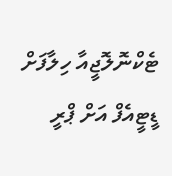ޓެކްނޮލޮޖީއާ ހިލާފަށް ޑީޓީއެފް އަށް ޕްރީ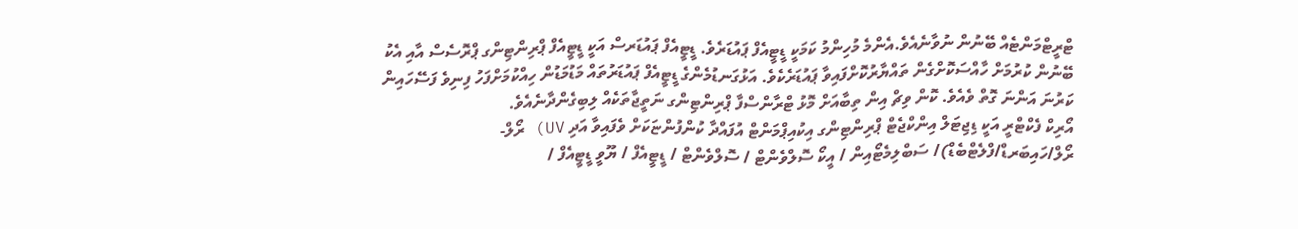ޓްރީޓްމަންޓެއް ބޭނުން ނުވާނެއެވެ.އެންމެ މުހިންމު ކަމަކީ ޑީޓީއެފް ޕައުޑަރެވެ. ޑީޓީއެފް ޕައުޑަރސް އަކީ ޑީޓީއެފް ޕްރިންޓިންގ ޕްރޮސެސް އާއި އެކު ބޭނުން ކުރުމަށް ހާއްސަކޮށްގެން ތައްޔާރުކޮށްފައިވާ ޕައުޑަރެކެވެ. އަޅުގަނޑުމެންގެ ޑީޓީއެފް ޕައުޑަރުތައް މަޑުމަޑުން ހިއްކުމަށްފަހު ފިނިވެ ފަސޭހައިން ކަރުނަ އަންނަ ގޮތް ވެއެވެ. ކޮން ވިޗް އިން ތިބާއަށް މޮޅު ޓްރާންސްފާ ޕްރިންޓިންގ ނަތީޖާތަކެއް ލިބިގެންދާނެއެވެ.
އޯރިކް ފެކްޓްރީ އަކީ ޑިޖިޓަލް އިންކްޖެޓް ޕްރިންޓިންގ އިކުއިޕްމަންޓް އުފައްދާ ކުންފުންޏަކަށް ވެފައިވާ އަދި UV) ރޯލް-ރޯލް/ހައިބަރޑް/ފްލެޓްބެޑް)/ ސަބްލިމެޓޯއިން / އީކޯ ސޮލްވެންޓް / ސޮލްވެންޓް / ޑީޓީއެފް / ޔޫވީ ޑީޓީއެފް /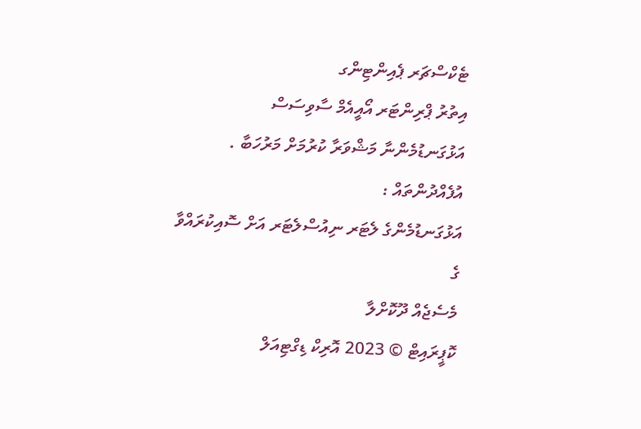ޓެކްސްޗަރ ޕެއިންޓިންގ
އިތުރު ޕްރިންޓަރ އޯއީއެމް ސާވިސަސް
އަޅުގަނޑުމެންނާ މަޝްވަރާ ކުރުމަށް މަރުހަބާ .
އުފެއްދުންތައް :
އަޅުގަނޑުމެންގެ ލެޓަރ ނިއުސްލެޓަރ އަށް ސޮއިކުރައްވާ
ގެ
މެސެޖެއް ދޫކޮށްލާ
ކޮޕީރައިޓް © 2023 އޮރިކް ޑިގްޓިއަލް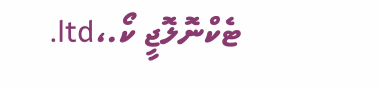ޓެކްނޮލޮޖީ ކޯ.،ltd.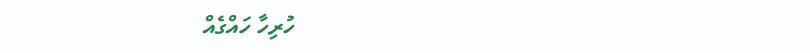ހުރިހާ ހައްގެއް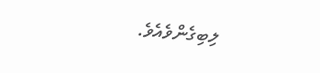ލިބިގެންވެއެވެ.